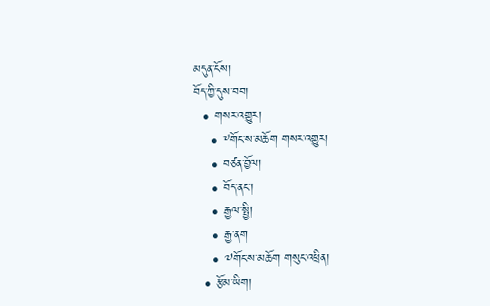མདུན་ངོས།
བོད་ཀྱི་དུས་བབ།
  • གསར་འགྱུར།
    • ༸གོང་ས་མཆོག གསར་འགྱུར།
    • བཙན་བྱོལ།
    • བོད་ནང་།
    • རྒྱལ་སྤྱི།
    • རྒྱ་ནག
    • ༧གོང་ས་མཆོག གསུང་འཕྲིན།
  • རྩོམ་ཡིག།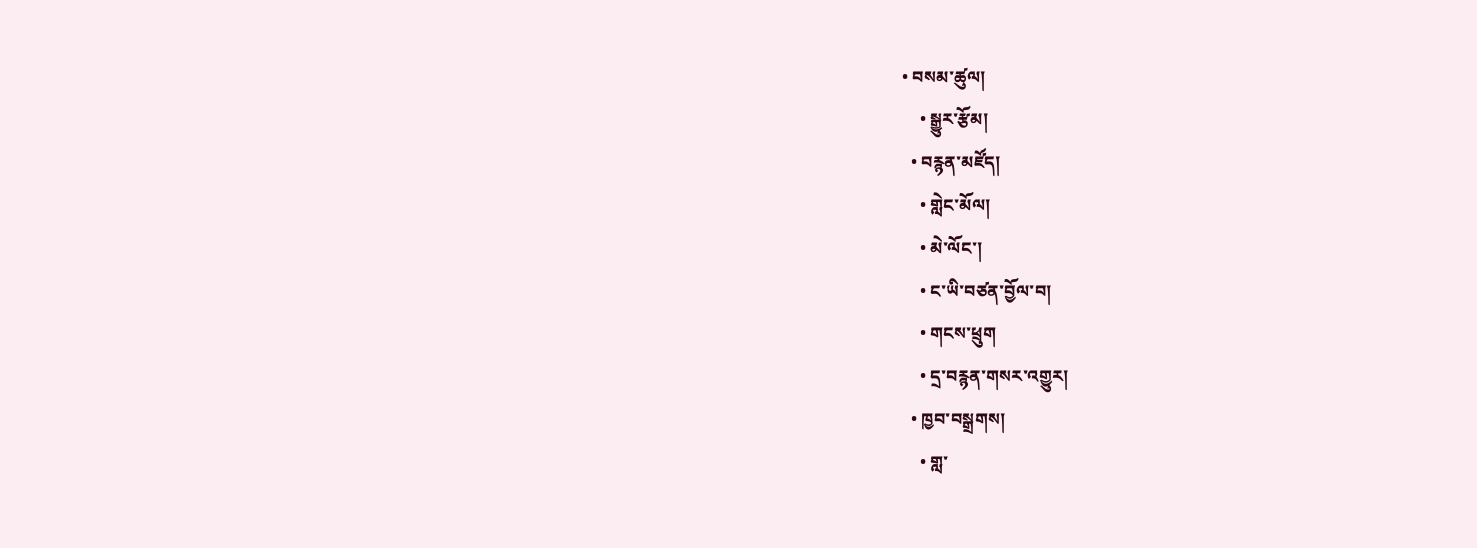• བསམ་ཚུལ།
    • སྒྱུར་རྩོམ།
  • བརྙན་མཛོད།
    • གླེང་མོལ།
    • མེ་ལོང་།
    • ང་ཡི་བཙན་བྱོལ་བ།
    • གངས་ཕྲུག
    • དྲ་བརྙན་གསར་འགྱུར།
  • ཁྱབ་བསྒྲགས།
    • གླ་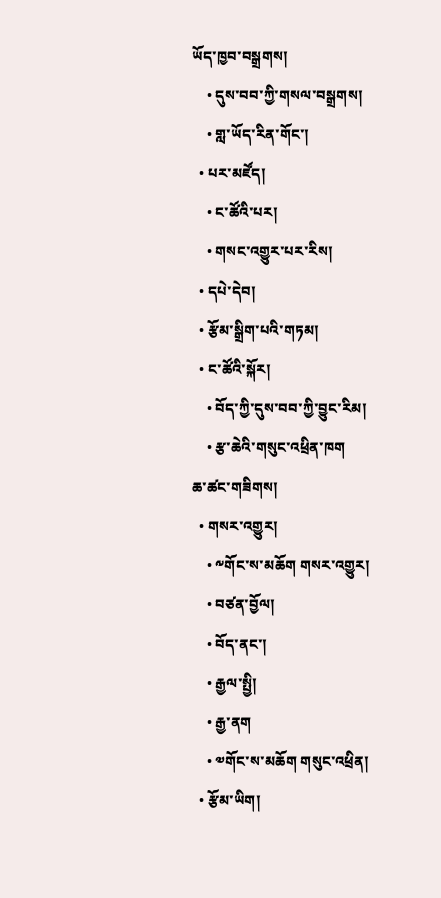ཡོད་ཁྱབ་བསྒྲགས།
    • དུས་བབ་ཀྱི་གསལ་བསྒྲགས།
    • གླ་ཡོད་རིན་གོང་།
  • པར་མཛོད།
    • ང་ཚོའི་པར།
    • གསང་འགྱུར་པར་རིས།
  • དཔེ་དེབ།
  • རྩོམ་སྒྲིག་པའི་གཏམ།
  • ང་ཚོའི་སྐོར།
    • བོད་ཀྱི་དུས་བབ་ཀྱི་བྱུང་རིམ།
    • རྩ་ཆེའི་གསུང་འཕྲིན་ཁག
ཆ་ཚང་གཟིགས།
  • གསར་འགྱུར།
    • ༸གོང་ས་མཆོག གསར་འགྱུར།
    • བཙན་བྱོལ།
    • བོད་ནང་།
    • རྒྱལ་སྤྱི།
    • རྒྱ་ནག
    • ༧གོང་ས་མཆོག གསུང་འཕྲིན།
  • རྩོམ་ཡིག།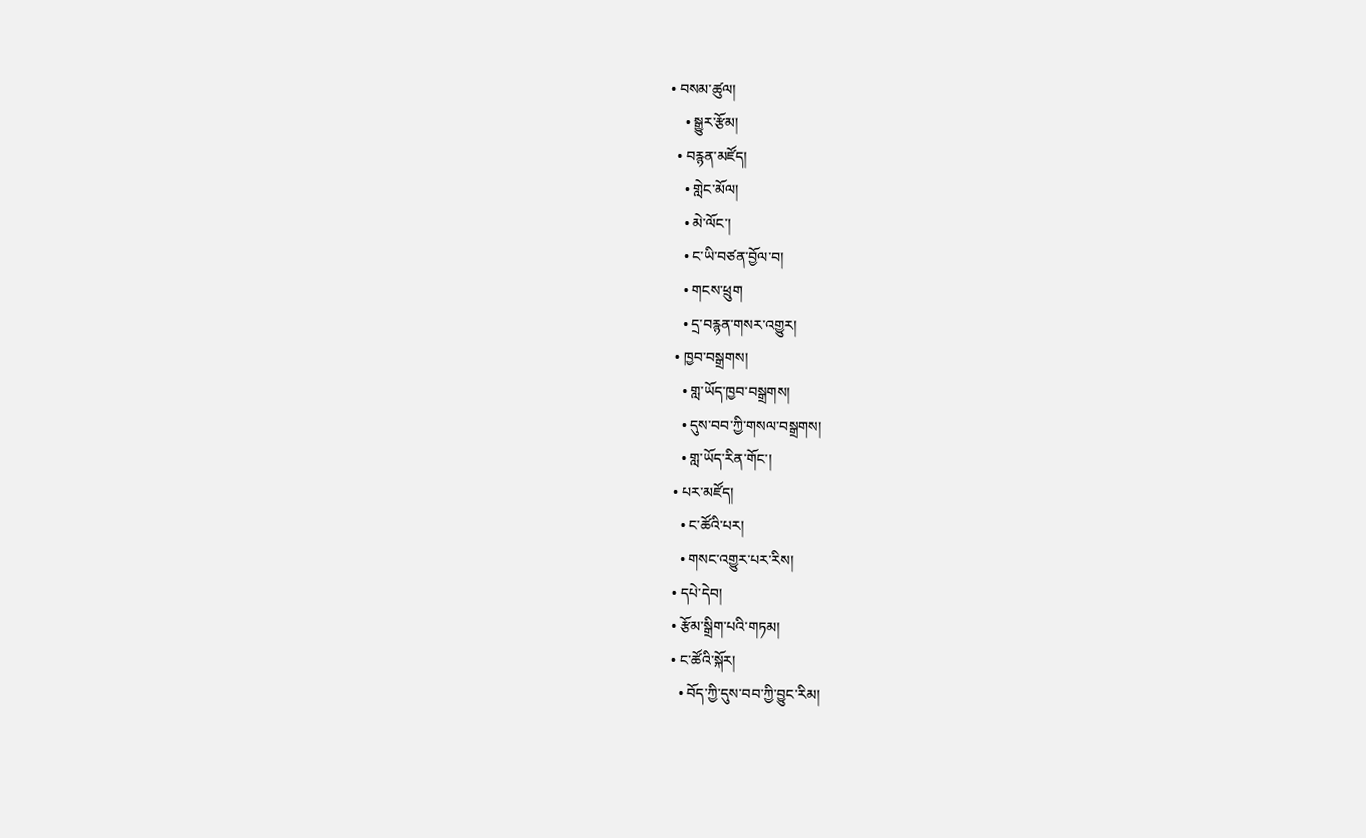• བསམ་ཚུལ།
    • སྒྱུར་རྩོམ།
  • བརྙན་མཛོད།
    • གླེང་མོལ།
    • མེ་ལོང་།
    • ང་ཡི་བཙན་བྱོལ་བ།
    • གངས་ཕྲུག
    • དྲ་བརྙན་གསར་འགྱུར།
  • ཁྱབ་བསྒྲགས།
    • གླ་ཡོད་ཁྱབ་བསྒྲགས།
    • དུས་བབ་ཀྱི་གསལ་བསྒྲགས།
    • གླ་ཡོད་རིན་གོང་།
  • པར་མཛོད།
    • ང་ཚོའི་པར།
    • གསང་འགྱུར་པར་རིས།
  • དཔེ་དེབ།
  • རྩོམ་སྒྲིག་པའི་གཏམ།
  • ང་ཚོའི་སྐོར།
    • བོད་ཀྱི་དུས་བབ་ཀྱི་བྱུང་རིམ།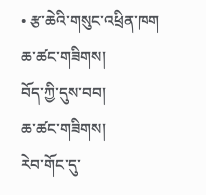• རྩ་ཆེའི་གསུང་འཕྲིན་ཁག
ཆ་ཚང་གཟིགས།
བོད་ཀྱི་དུས་བབ།
ཆ་ཚང་གཟིགས།
རེབ་གོང་དུ་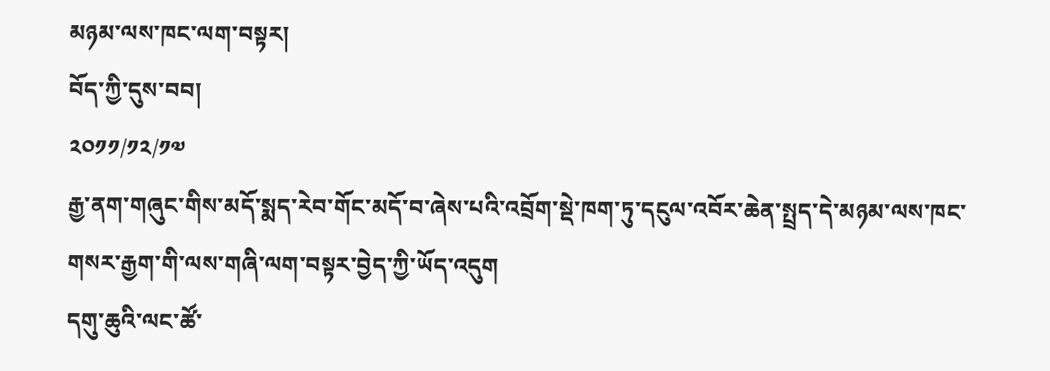མཉམ་ལས་ཁང་ལག་བསྟར།
བོད་ཀྱི་དུས་བབ།
༢༠༡༡/༡༢/༡༧
རྒྱ་ནག་གཞུང་གིས་མདོ་སྨད་རེབ་གོང་མདོ་བ་ཞེས་པའི་འབྲོག་སྡེ་ཁག་ཏུ་དངུལ་འབོར་ཆེན་སྤྲད་དེ་མཉམ་ལས་ཁང་གསར་རྒྱག་གི་ལས་གཞི་ལག་བསྟར་བྱེད་ཀྱི་ཡོད་འདུག
དགུ་ཆུའི་ལང་ཚོ་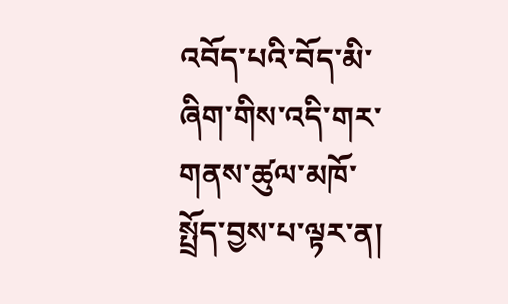འབོད་པའི་བོད་མི་ཞིག་གིས་འདི་གར་གནས་ཚུལ་མཁོ་སྤྲོད་བྱས་པ་ལྟར་ན།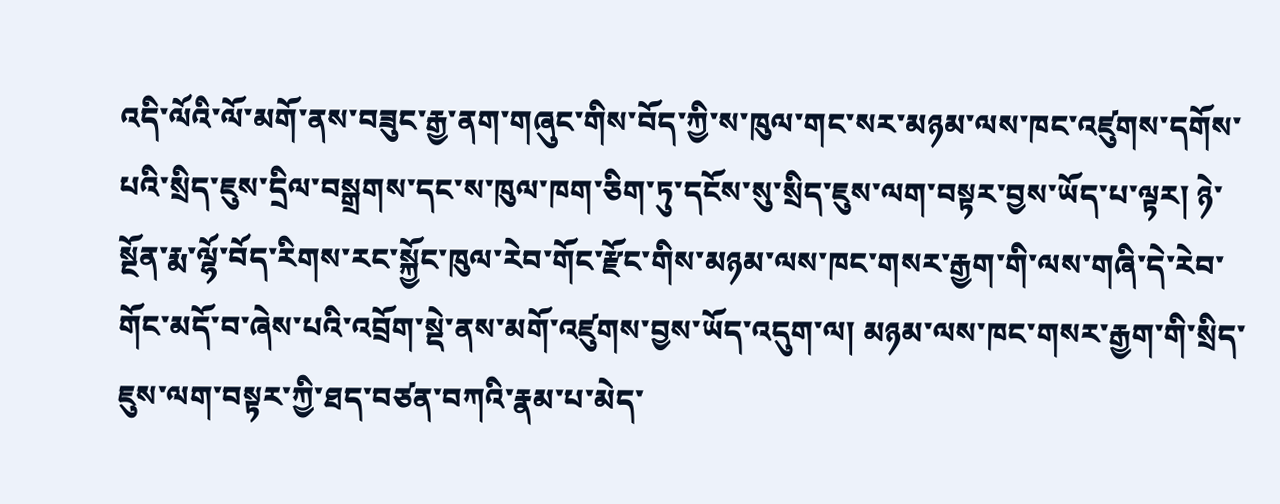འདི་ལོའི་ལོ་མགོ་ནས་བཟུང་རྒྱ་ནག་གཞུང་གིས་བོད་ཀྱི་ས་ཁུལ་གང་སར་མཉམ་ལས་ཁང་འཛུགས་དགོས་པའི་སྲིད་ཇུས་དྲིལ་བསྒྲགས་དང་ས་ཁུལ་ཁག་ཅིག་ཏུ་དངོས་སུ་སྲིད་ཇུས་ལག་བསྟར་བྱས་ཡོད་པ་ལྟར། ཉེ་སྔོན་རྨ་ལྷོ་བོད་རིགས་རང་སྐྱོང་ཁུལ་རེབ་གོང་རྫོང་གིས་མཉམ་ལས་ཁང་གསར་རྒྱག་གི་ལས་གཞི་དེ་རེབ་གོང་མདོ་བ་ཞེས་པའི་འབྲོག་སྡེ་ནས་མགོ་འཛུགས་བྱས་ཡོད་འདུག་ལ། མཉམ་ལས་ཁང་གསར་རྒྱག་གི་སྲིད་ཇུས་ལག་བསྟར་ཀྱི་ཐད་བཙན་བཀའི་རྣམ་པ་མེད་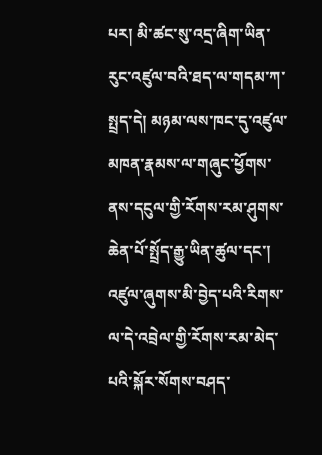པར། མི་ཚང་སུ་འདྲ་ཞིག་ཡིན་རུང་འཛུལ་བའི་ཐད་ལ་གདམ་ཀ་སྤྲད་དེ། མཉམ་ལས་ཁང་དུ་འཛུལ་མཁན་རྣམས་ལ་གཞུང་ཕྱོགས་ནས་དངུལ་གྱི་རོགས་རམ་ཤུགས་ཆེན་པོ་སྤྲོད་རྒྱུ་ཡིན་ཚུལ་དང་། འཛུལ་ཞུགས་མི་བྱེད་པའི་རིགས་ལ་དེ་འབྲེལ་གྱི་རོགས་རམ་མེད་པའི་སྐོར་སོགས་བཤད་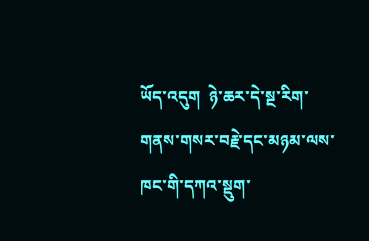ཡོད་འདུག  ཉེ་ཆར་དེ་སྔ་རིག་གནས་གསར་བརྗེ་དང་མཉམ་ལས་ཁང་གི་དཀའ་སྡུག་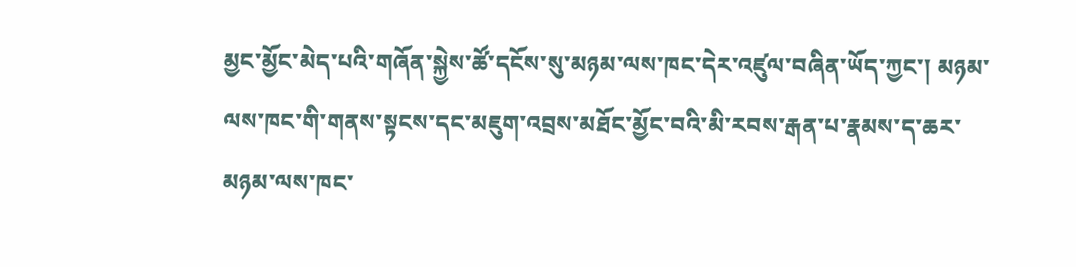མྱང་མྱོང་མེད་པའི་གཞོན་སྐྱེས་ཚོ་དངོས་སུ་མཉམ་ལས་ཁང་དེར་འཛུལ་བཞིན་ཡོད་ཀྱང་། མཉམ་ལས་ཁང་གི་གནས་སྟངས་དང་མཇུག་འབྲས་མཐོང་མྱོང་བའི་མི་རབས་རྒན་པ་རྣམས་ད་ཆར་མཉམ་ལས་ཁང་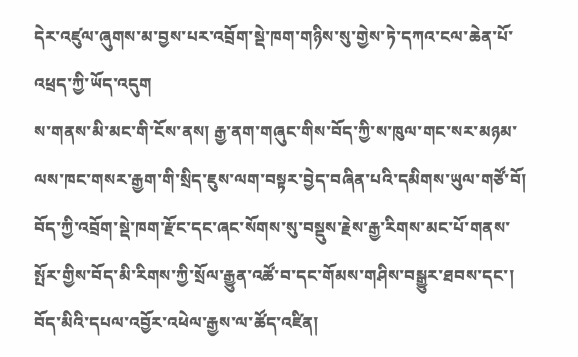དེར་འཛུལ་ཞུགས་མ་བྱས་པར་འབྲོག་སྡེ་ཁག་གཉིས་སུ་གྱེས་ཏེ་དཀའ་ངལ་ཆེན་པོ་འཕྲད་ཀྱི་ཡོད་འདུག
ས་གནས་མི་མང་གི་ངོས་ནས། རྒྱ་ནག་གཞུང་གིས་བོད་ཀྱི་ས་ཁུལ་གང་སར་མཉམ་ལས་ཁང་གསར་རྒྱག་གི་སྲིད་ཇུས་ལག་བསྟར་བྱེད་བཞིན་པའི་དམིགས་ཡུལ་གཙོ་བོ། བོད་ཀྱི་འབྲོག་སྡེ་ཁག་རྫོང་དང་ཞང་སོགས་སུ་བསྡུས་རྗེས་རྒྱ་རིགས་མང་པོ་གནས་སྤོར་གྱིས་བོད་མི་རིགས་ཀྱི་སྲོལ་རྒྱུན་འཚོ་བ་དང་གོམས་གཤིས་བསྒྱུར་ཐབས་དང་། བོད་མིའི་དཔལ་འབྱོར་འཕེལ་རྒྱས་ལ་ཚོད་འཛིན།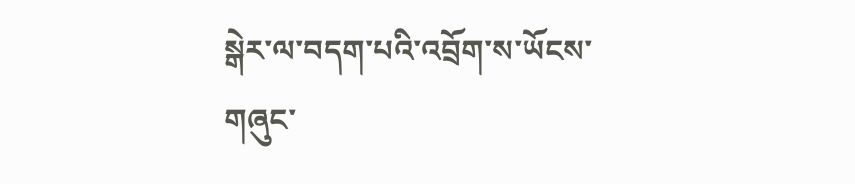སྒེར་ལ་བདག་པའི་འབྲོག་ས་ཡོངས་གཞུང་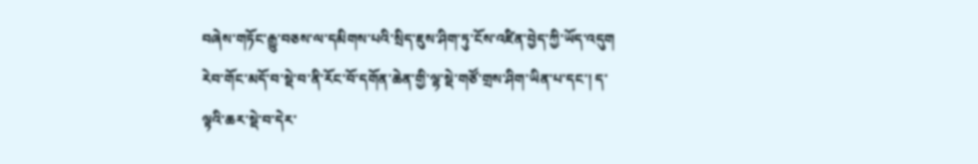བཞེས་གཏོང་རྒྱུ་བཅས་ལ་དམིགས་པའི་སྲིད་ཇུས་ཤིག་ཏུ་ངོས་འཛིན་བྱེད་ཀྱི་ཡོད་འདུག
རེབ་གོང་མདོ་བ་སྡེ་བ་ནི་རོང་བོ་དགོན་ཆེན་གྱི་ལྷ་སྡེ་གཙོ་གྲས་ཤིག་ཡིན་པ་དང་། ད་ལྟའི་ཆར་སྡེ་བ་དེར་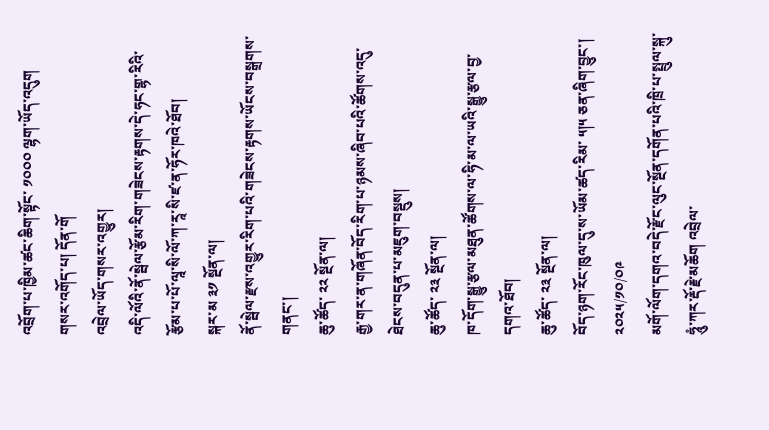འབྲོག་པ་ཁྱིམ་ཚང་ཆིག་སྟོང་ ༡༠༠༠ ལྷག་ཡོད་འདུག
གསར་འགོད་པ། དོན་གོ
འབྲེལ་ཡོད་གསར་འགྱུར།
འདི་ལོའི་ནོ་སྦེལ་རྩོམ་རིག་གཟེངས་རྟགས་དེ་ཧང་གྷ་རིའི་རྩོམ་པ་པོ་ལཱ་སི་ལོ་ཀ་རཱ་སི་ཛ་ན་ཧོར་ཁའེ་ཐོབ།
སྐར་མ ༣༡ སྔོན་ལ།
ནོ་སྦེལ་རྫས་འགྱུར་རིག་པའི་གཟེངས་རྟགས་ཡོངས་བསྒྲགས་གནང་།
ཆུ་ཚོད་ ༢༢ སྔོན་ལ།
རྒྱ་གར་ན་གཞོན་བོད་རིག་པ་ཉམས་ཞིབ་པའི་ཚོགས་འདུ་ཐེངས་བདུན་པ་མཇུག་བསྡུས།
ཆུ་ཚོད་ ༢༣ སྔོན་ལ།
ཁ་དོག་སྒྱུ་རྩལ་མཐུན་ཚོགས་ལ་ཧི་མ་ལ་ཡའི་སྒྱུ་རྩལ་བྱ་དགའ་ཐོབ།
ཆུ་ཚོད་ ༢༣ སྔོན་ལ།
བོད་ཉག་རོང་ཁུལ་དུ་ས་ཡོམ་ཚད་རིམ་ ༥།༥ ཅན་ཞིག་བྱུང་།
༢༠༢༥/༡༠/༠༩
མགོ་ལོག་དགའ་བདེ་རྫོང་ལུང་སྔོན་དགོན་པའི་ཁྲི་པ་སྤྲུལ་སྐུ་ཧཱུཾ་ཀར་རྡོ་རྗེ་མཆོག འབྲེལ་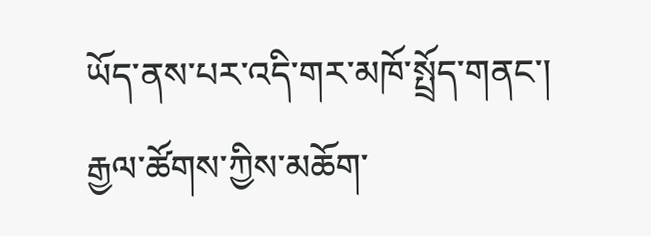ཡོད་ནས་པར་འདི་གར་མཁོ་སྤྲོད་གནང་།
རྒྱལ་ཚོགས་ཀྱིས་མཆོག་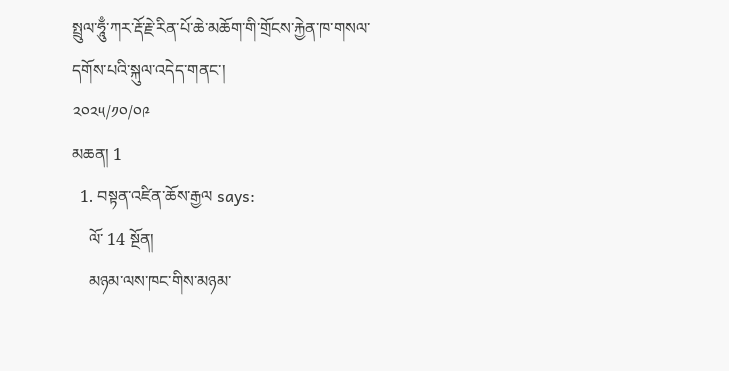སྤྲུལ་ཧཱུྃ་ཀར་རྡོ་རྗེ་རིན་པོ་ཆེ་མཆོག་གི་གྲོངས་རྐྱེན་ཁ་གསལ་དགོས་པའི་སྐུལ་འདེད་གནང་།
༢༠༢༥/༡༠/༠༩
མཆན། 1
  1. བསྟན་འཛིན་ཆོས་རྒྱལ says:
    ལོ་ 14 སྔོན།
    མཉམ་ལས་ཁང་གིས་མཉམ་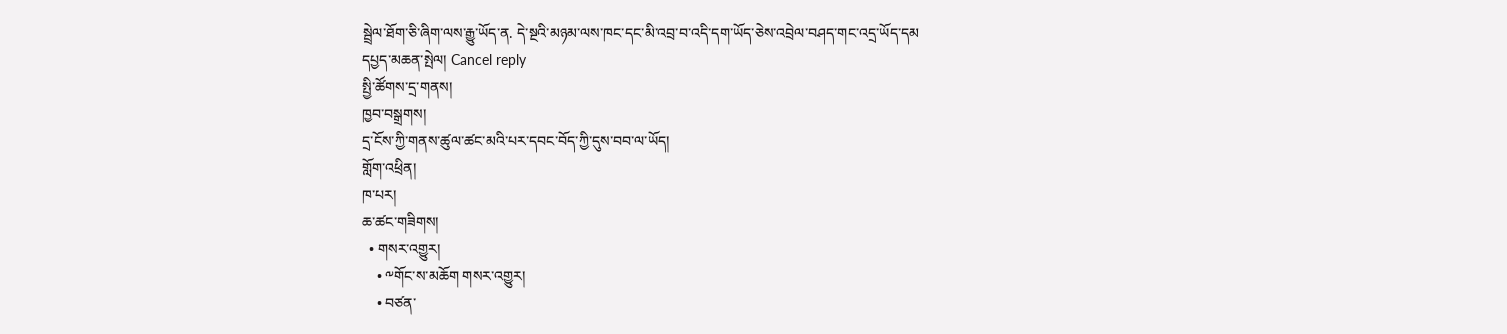སྦྲེལ་ཐོག་ཅི་ཞིག་ལས་རྒྱུ་ཡོད་ན. དེ་སྔའི་མཉམ་ལས་ཁང་དང་མི་འབྲ་བ་འདི་དག་ཡོད་ཅེས་འབྲེལ་བཤད་གང་འདྲ་ཡོད་དམ
དཔྱད་མཆན་སྤེལ། Cancel reply
སྤྱི་ཚོགས་དྲ་གནས།
ཁྱབ་བསྒྲགས།
དྲ་ངོས་ཀྱི་གནས་ཚུལ་ཚང་མའི་པར་དབང་བོད་ཀྱི་དུས་བབ་ལ་ཡོད།
གློག་འཕྲིན།
ཁ་པར།
ཆ་ཚང་གཟིགས།
  • གསར་འགྱུར།
    • ༸གོང་ས་མཆོག གསར་འགྱུར།
    • བཙན་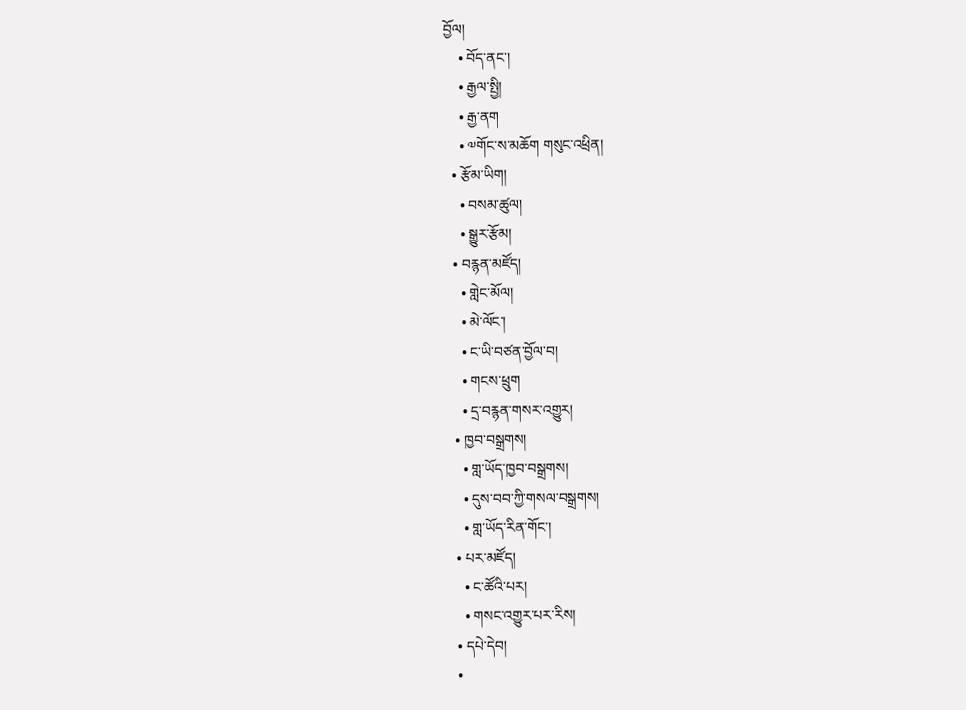བྱོལ།
    • བོད་ནང་།
    • རྒྱལ་སྤྱི།
    • རྒྱ་ནག
    • ༧གོང་ས་མཆོག གསུང་འཕྲིན།
  • རྩོམ་ཡིག།
    • བསམ་ཚུལ།
    • སྒྱུར་རྩོམ།
  • བརྙན་མཛོད།
    • གླེང་མོལ།
    • མེ་ལོང་།
    • ང་ཡི་བཙན་བྱོལ་བ།
    • གངས་ཕྲུག
    • དྲ་བརྙན་གསར་འགྱུར།
  • ཁྱབ་བསྒྲགས།
    • གླ་ཡོད་ཁྱབ་བསྒྲགས།
    • དུས་བབ་ཀྱི་གསལ་བསྒྲགས།
    • གླ་ཡོད་རིན་གོང་།
  • པར་མཛོད།
    • ང་ཚོའི་པར།
    • གསང་འགྱུར་པར་རིས།
  • དཔེ་དེབ།
  •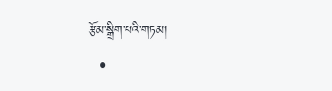རྩོམ་སྒྲིག་པའི་གཏམ།
  •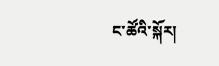ང་ཚོའི་སྐོར།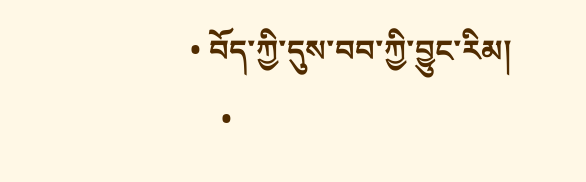• བོད་ཀྱི་དུས་བབ་ཀྱི་བྱུང་རིམ།
    •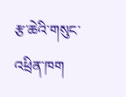རྩ་ཆེའི་གསུང་འཕྲིན་ཁག